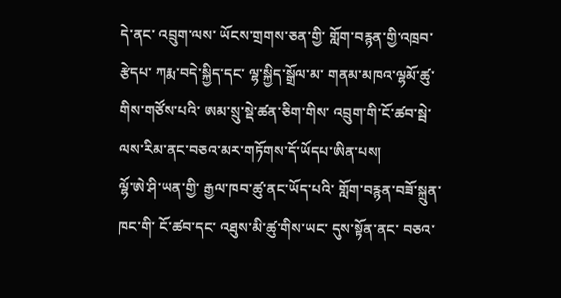དེ་ནང་ འབྲུག་ལས་ ཡོངས་གྲགས་ཅན་གྱི་ གློག་བརྙན་གྱི་འཁྲབ་རྩེདཔ་ ཀརྨ་བདེ་སྐྱིད་དང་ ལྷ་སྐྱིད་སྒྲོལ་མ་ གནམ་མཁའ་ལྷམོ་ཚུ་གིས་གཙོས་པའི་ ཨམ་སྲུ་སྡེ་ཚན་ཅིག་གིས་ འབྲུག་གི་ངོ་ཚབ་སྦེ་ ལས་རིམ་ནང་བཅའ་མར་གཏོགས་དོ་ཡོདཔ་ཨིན་པས།
ལྷོ་ཨེ་ཤི་ཡན་གྱི་ རྒྱལ་ཁབ་ཚུ་ནང་ཡོད་པའི་ གློག་བརྙན་བཟོ་སྐྲུན་ཁང་གི་ ངོ་ཚབ་དང་ འཐུས་མི་ཚུ་གིས་ཡང་ དུས་སྟོན་ནང་ བཅའ་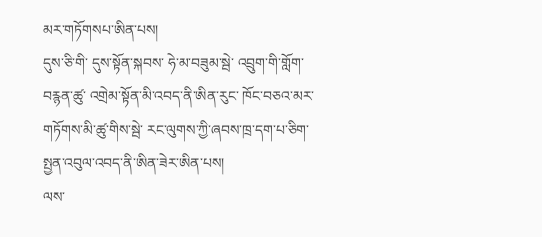མར་གཏོགསཔ་ཨིན་པས།
དུས་ཅི་གི་ དུས་སྟོན་སྐབས་ ཧེ་མ་བཟུམ་སྦེ་ འབྲུག་གི་གློག་བརྙན་ཚུ་ འགྲེམ་སྟོན་མི་འབད་ནི་ཨིན་རུང་ ཁོང་བཅའ་མར་གཏོགས་མི་ཚུ་གིས་སྦེ་ རང་ལུགས་ཀྱི་ཞབས་ཁྲ་དག་པ་ཅིག་ སྤྱན་འབུལ་འབད་ནི་ཨིན་ཟེར་ཨིན་པས།
ལས་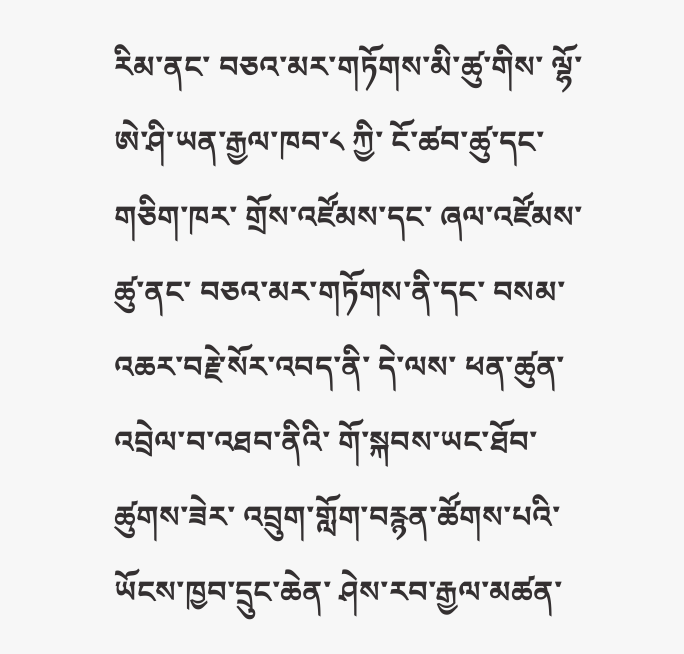རིམ་ནང་ བཅའ་མར་གཏོགས་མི་ཚུ་གིས་ ལྷོ་ཨེ་ཤི་ཡན་རྒྱལ་ཁབ་༨ ཀྱི་ ངོ་ཚབ་ཚུ་དང་གཅིག་ཁར་ གྲོས་འཛོམས་དང་ ཞལ་འཛོམས་ཚུ་ནང་ བཅའ་མར་གཏོགས་ནི་དང་ བསམ་འཆར་བརྗེ་སོར་འབད་ནི་ དེ་ལས་ ཕན་ཚུན་འབྲེལ་བ་འཐབ་ནིའི་ གོ་སྐབས་ཡང་ཐོབ་ཚུགས་ཟེར་ འབྲུག་གློག་བརྙན་ཚོགས་པའི་ ཡོངས་ཁྱབ་དྲུང་ཆེན་ ཤེས་རབ་རྒྱལ་མཚན་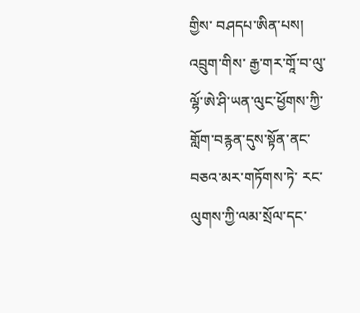གྱིས་ བཤདཔ་ཨིན་པས།
འབྲུག་གིས་ རྒྱ་གར་གཱོ་བ་ལུ་ ལྷོ་ཨེ་ཤི་ཡན་ལུང་ཕྱོགས་ཀྱི་ གློག་བརྙན་དུས་སྟོན་ནང་ བཅའ་མར་གཏོགས་ཏེ་ རང་ལུགས་ཀྱི་ལམ་སྲོལ་དང་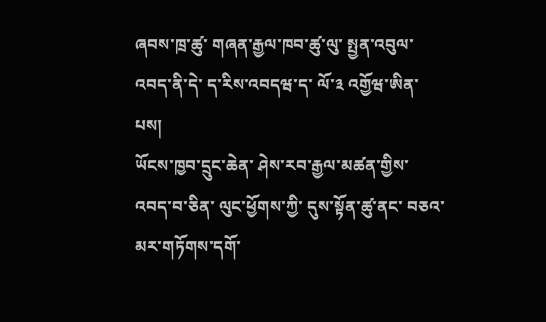ཞབས་ཁྲ་ཚུ་ གཞན་རྒྱལ་ཁབ་ཚུ་ལུ་ སྤྱན་འབུལ་འབད་ནི་དེ་ ད་རིས་འབདཝ་ད་ ལོ་༣ འགྱོཝ་ཨིན་པས།
ཡོངས་ཁྱབ་དྲུང་ཆེན་ ཤེས་རབ་རྒྱལ་མཚན་གྱིས་ འབད་བ་ཅིན་ ལུང་ཕྱོགས་ཀྱི་ དུས་སྟོན་ཚུ་ནང་ བཅའ་མར་གཏོགས་དགོ་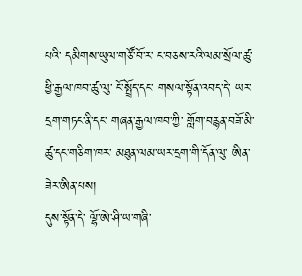པའི་ དམིགས་ཡུལ་གཙོ་བོ་ར་ ང་བཅས་རའི་ལམ་སྲོལ་ཚུ་ ཕྱི་རྒྱལ་ཁབ་ཚུ་ལུ་ ངོ་སྤྲོད་དང་ གསལ་སྟོན་འབད་དེ་ ཡར་དྲག་གཏང་ནི་དང་ གཞན་རྒྱལ་ཁབ་ཀྱི་ གློག་བརྙན་བཟོ་མི་ཚུ་དང་གཅིག་ཁར་ མཐུན་ལམ་ཡར་དྲག་གི་དོན་ལུ་ ཨིན་ཟེར་ཨིན་པས།
དུས་སྟོན་དེ་ ལྷོ་ཨེ་ཤི་ཡ་གཞི་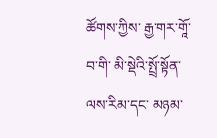ཚོགས་ཀྱིས་ རྒྱ་གར་གཱོ་བ་གི་ མི་སྡེའི་སྤྲོ་སྟོན་ལས་རིམ་དང་ མཉམ་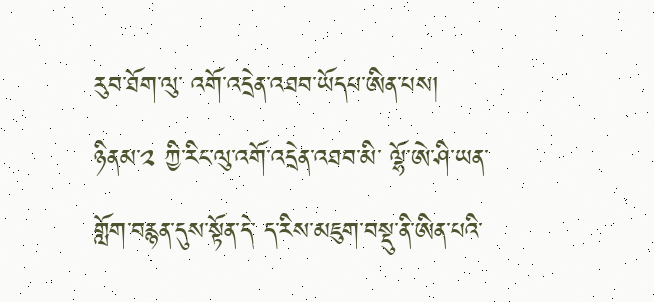རུབ་ཐོག་ལུ་ འགོ་འདྲེན་འཐབ་ཡོདཔ་ཨིན་པས།
ཉིནམ་༢ ཀྱི་རིང་ལུ་འགོ་འདྲེན་འཐབ་མི་ ལྷོ་ཨེ་ཤི་ཡན་གློག་བརྙན་དུས་སྟོན་དེ་ ད་རིས་མཇུག་བསྡུ་ནི་ཨིན་པའི་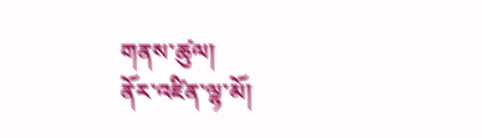གནས་ཚུལ།
ནོར་འཛིན་ལྷ་མོ།